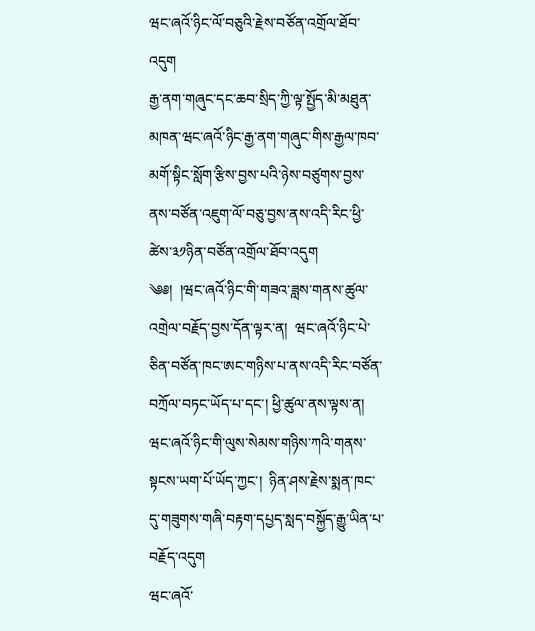ཝང་ཞའོ་ཉིང་ལོ་བཅུའི་རྗེས་བཙོན་འགྲོལ་ཐོབ་འདུག
རྒྱ་ནག་གཞུང་དང་ཆབ་སྲིད་ཀྱི་ལྟ་སྤྱོད་མི་མཐུན་མཁན་ཝང་ཞའོ་ཉིང་རྒྱ་ནག་གཞུང་གིས་རྒྱལ་ཁབ་མགོ་སྟིང་སློག་རྩིས་བྱས་པའི་ཉེས་བཙུགས་བྱས་ནས་བཙོན་འཇུག་ལོ་བཅུ་བྱས་ནས་འདི་རིང་ཕྱི་ཚེས་༣༡ཉིན་བཙོན་འགྲོལ་ཐོབ་འདུག
༄༅།  །ཝང་ཞའོ་ཉིང་གི་གཟའ་ཟླས་གནས་ཚུལ་འགྲེལ་བརྗོད་བྱས་དོན་ལྟར་ན།  ཝང་ཞའོ་ཉིང་པེ་ཅིན་བཙོན་ཁང་ཨང་གཉིས་པ་ནས་འདི་རིང་བཙོན་བཀྲོལ་བཏང་ཡོད་པ་དང་། ཕྱི་ཚུལ་ནས་ལྟས་ན། ཝང་ཞའོ་ཉིང་གི་ལུས་སེམས་གཉིས་ཀའི་གནས་སྟངས་ཡག་པོ་ཡོད་ཀྱང་།  ཉིན་ཤས་རྗེས་སྨན་ཁང་དུ་གཟུགས་གཞི་བརྟག་དཔྱད་སླད་བསྐྱོད་རྒྱུ་ཡིན་པ་བརྗོད་འདུག
ཝང་ཞའོ་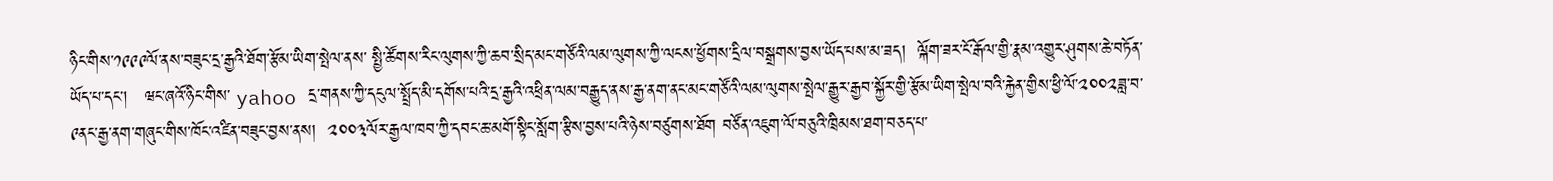ཉིང་གིས་༡༩༩༩ལོ་ནས་བཟུང་དྲ་རྒྱའི་ཐོག་རྩོམ་ཡིག་སྤེལ་ནས་ སྤྱི་ཚོགས་རིང་ལུགས་ཀྱི་ཆབ་སྲིད་མང་གཙོའི་ལམ་ལུགས་ཀྱི་ལངས་ཕྱོགས་དྲིལ་བསྒྲགས་བྱས་ཡོད་པས་མ་ཟད།  ལྐོག་ཟར་ངོ་རྒོལ་གྱི་རྣམ་འགྱུར་ཤུགས་ཆེ་བཏོན་ཡོད་པ་དང་།   ཝང་ཞའོ་ཉིང་གིས་ yahoo དྲ་གནས་ཀྱི་དངུལ་སྤྲོད་མི་དགོས་པའི་དྲ་རྒྱའི་འཕྲིན་ལམ་བརྒྱུད་ནས་རྒྱ་ནག་ནང་མང་གཙོའི་ལམ་ལུགས་སྤེལ་རྒྱུར་རྒྱབ་སྐྱོར་གྱི་རྩོམ་ཡིག་སྤེལ་བའི་རྐྱེན་གྱིས་ཕྱི་ལོ་༢༠༠༢ཟླ་བ་༩ནང་རྒྱ་ནག་གཞུང་གིས་ཁོང་འཛིན་བཟུང་བྱས་ནས།  ༢༠༠༣ལོར་རྒྱལ་ཁབ་ཀྱི་དབང་ཆ་མགོ་སྟིང་སློག་རྩིས་བྱས་པའི་ཉེས་བཙུགས་ཐོག བཙོན་འཇུག་ལོ་བཅུའི་ཁྲིམས་ཐག་བཅད་པ་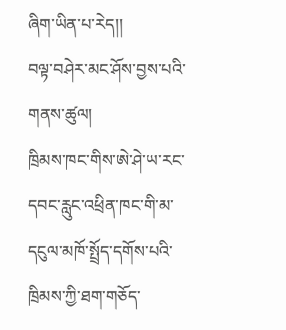ཞིག་ཡིན་པ་རེད།།
བལྟ་བཤེར་མང་ཤོས་བྱས་པའི་གནས་ཚུལ།
ཁྲིམས་ཁང་གིས་ཨེ་ཤེ་ཡ་རང་དབང་རླུང་འཕྲིན་ཁང་གི་མ་དངུལ་མཁོ་སྤྲོད་དགོས་པའི་ཁྲིམས་ཀྱི་ཐག་གཅོད་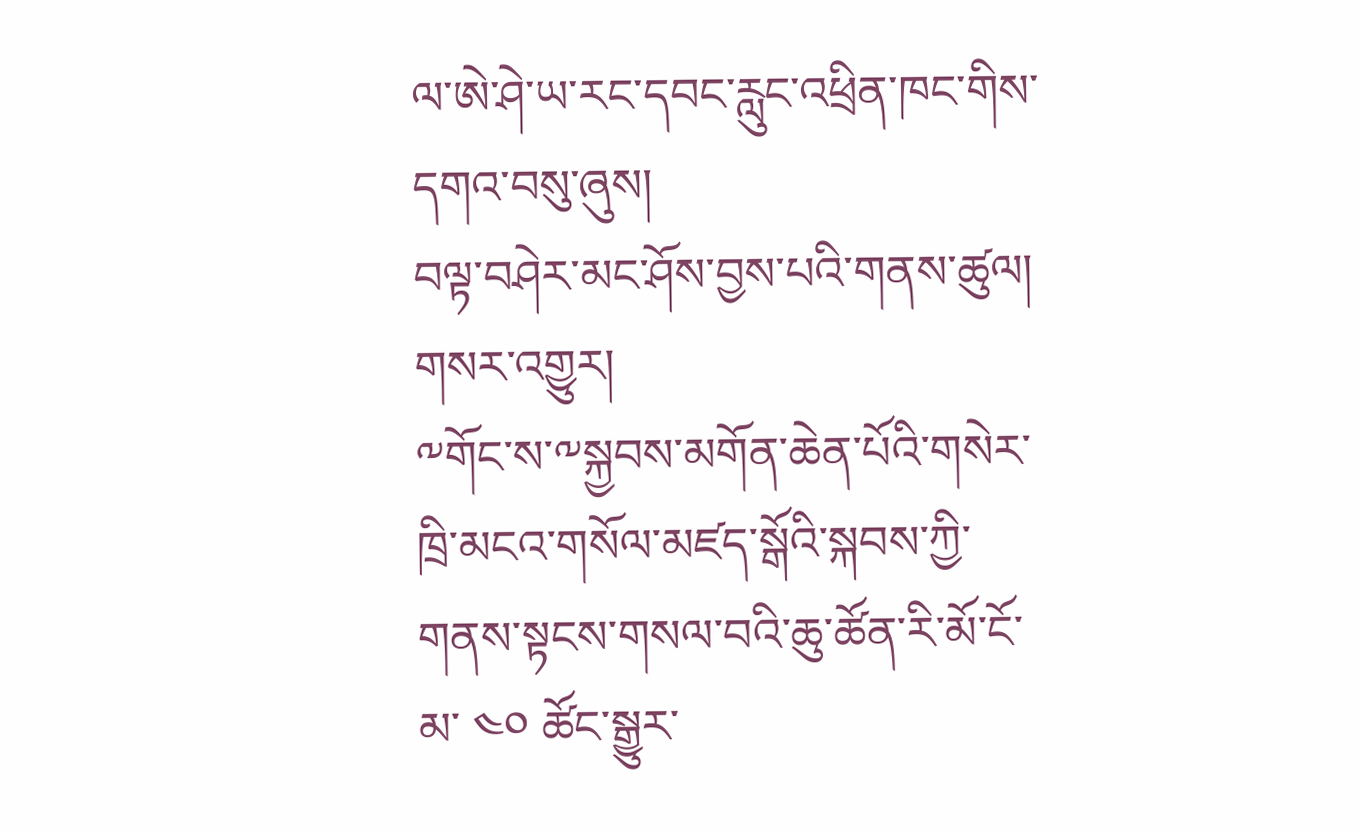ལ་ཨེ་ཤེ་ཡ་རང་དབང་རླུང་འཕྲིན་ཁང་གིས་དགའ་བསུ་ཞུས།
བལྟ་བཤེར་མང་ཤོས་བྱས་པའི་གནས་ཚུལ།
གསར་འགྱུར།
༸གོང་ས་༸སྐྱབས་མགོན་ཆེན་པོའི་གསེར་ཁྲི་མངའ་གསོལ་མཛད་སྒོའི་སྐབས་ཀྱི་གནས་སྟངས་གསལ་བའི་ཆུ་ཚོན་རི་མོ་ངོ་མ་ ༤༠ ཚོང་སྒྱུར་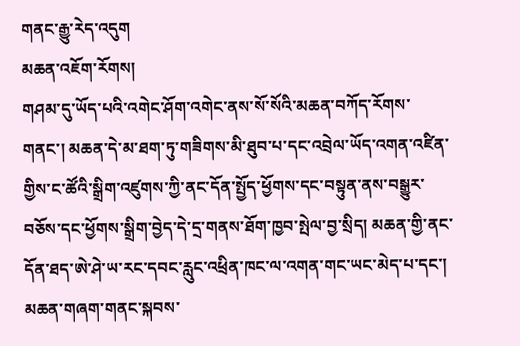གནང་རྒྱུ་རེད་འདུག
མཆན་འཇོག་རོགས།
གཤམ་དུ་ཡོད་པའི་འགེང་ཤོག་འགེང་ནས་སོ་སོའི་མཆན་བཀོད་རོགས་གནང་། མཆན་དེ་མ་ཐག་ཏུ་གཟིགས་མི་ཐུབ་པ་དང་འབྲེལ་ཡོད་འགན་འཛིན་གྱིས་ང་ཚོའི་སྒྲིག་འཛུགས་ཀྱི་ནང་དོན་སྤྱོད་ཕྱོགས་དང་བསྟུན་ནས་བསྒྱུར་བཅོས་དང་ཕྱོགས་སྒྲིག་བྱེད་དེ་དྲ་གནས་ཐོག་ཁྱབ་སྤེལ་བྱ་སྲིད། མཆན་གྱི་ནང་དོན་ཐད་ཨེ་ཤེ་ཡ་རང་དབང་རླུང་འཕྲིན་ཁང་ལ་འགན་གང་ཡང་མེད་པ་དང་། མཆན་གཞག་གནང་སྐབས་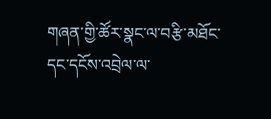གཞན་གྱི་ཚོར་སྣང་ལ་བརྩི་མཐོང་དང་དངོས་འབྲེལ་ལ་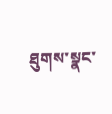ཐུགས་སྣང་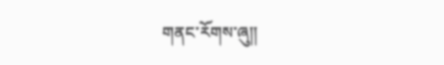གནང་རོགས་ཞུ༎